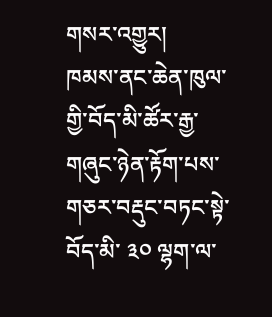གསར་འགྱུར།
ཁམས་ནང་ཆེན་ཁུལ་གྱི་བོད་མི་ཚོར་རྒྱ་གཞུང་ཉེན་རྟོག་པས་གཅར་བརྡུང་བཏང་སྟེ་བོད་མི་ ༣༠ ལྷག་ལ་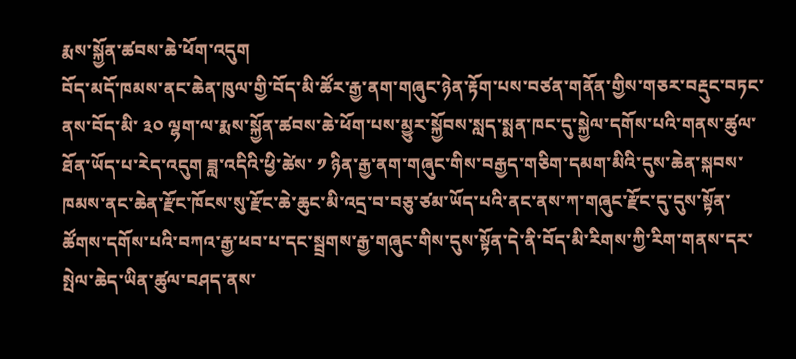རྨས་སྐྱོན་ཚབས་ཆེ་ཕོག་འདུག
བོད་མདོ་ཁམས་ནང་ཆེན་ཁུལ་གྱི་བོད་མི་ཚོར་རྒྱ་ནག་གཞུང་ཉེན་རྟོག་པས་བཙན་གནོན་གྱིས་གཅར་བརྡུང་བཏང་ནས་བོད་མི་ ༣༠ ལྷག་ལ་རྨས་སྐྱོན་ཚབས་ཆེ་ཕོག་པས་མྱུར་སྐྱོབས་སླད་སྨན་ཁང་དུ་སྐྱེལ་དགོས་པའི་གནས་ཚུལ་ཐོན་ཡོད་པ་རེད་འདུག ཟླ་འདིའི་ཕྱི་ཚེས་ ༡ ཉིན་རྒྱ་ནག་གཞུང་གིས་བརྒྱད་གཅིག་དམག་མིའི་དུས་ཆེན་སྐབས་ཁམས་ནང་ཆེན་རྫོང་ཁོངས་སུ་རྫོང་ཆེ་ཆུང་མི་འདྲ་བ་བཅུ་ཙམ་ཡོད་པའི་ནང་ནས་ཀ་གཞུང་རྫོང་དུ་དུས་སྟོན་ཚོགས་དགོས་པའི་བཀའ་རྒྱ་ཕབ་པ་དང་སྦྲགས་རྒྱ་གཞུང་གིས་དུས་སྟོན་དེ་ནི་བོད་མི་རིགས་ཀྱི་རིག་གནས་དར་སྤེལ་ཆེད་ཡིན་ཚུལ་བཤད་ནས་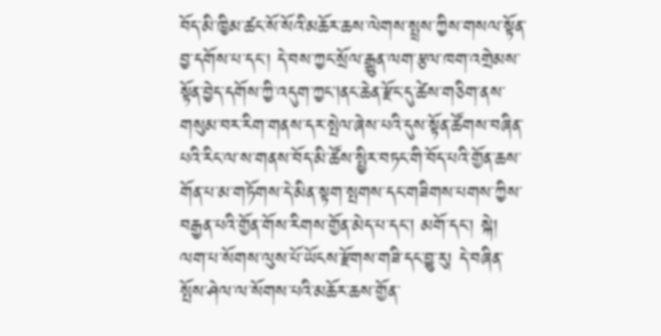བོད་མི་ཁྱིམ་ཚང་སོ་སོའི་མཆོར་ཆས་ལེགས་སྤྲས་ཀྱིས་གསལ་སྟོན་བྱ་དགོས་པ་དང་། དེ་བས་ཀྱང་སྲོལ་རྒྱུན་ལག་རྩལ་ཁག་འགྲེམས་སྟོན་བྱེད་དགོས་ཀྱི་འདུག་ཀྱང།ནང་ཆེན་རྫོང་དུ་ཚེས་གཅིག་ནས་གསུམ་བར་རིག་གནས་དར་སྤེལ་ཞེས་པའི་དུས་སྟོན་ཚོགས་བཞིན་པའི་རིང་ལ་ས་གནས་བོད་མི་ཚོས་སྤྱིར་བཏང་གི་བོད་པའི་གྱོན་ཆས་གོན་པ་མ་གཏོགས་དེ་མིན་སྟག་སྤགས་དང་གཟིགས་པགས་ཀྱིས་བརྒྱན་པའི་གྱོན་གོས་རིགས་གྱོན་མེད་པ་དང། མགོ་དང་། སྐེ། ལག་པ་སོགས་ལུས་པོ་ཡོངས་རྫོགས་གཟི་དང་བྱུ་རུ། དེ་བཞིན་སྤོས་ཤེལ་ལ་སོགས་པའི་མཆོར་ཆས་གྱོན་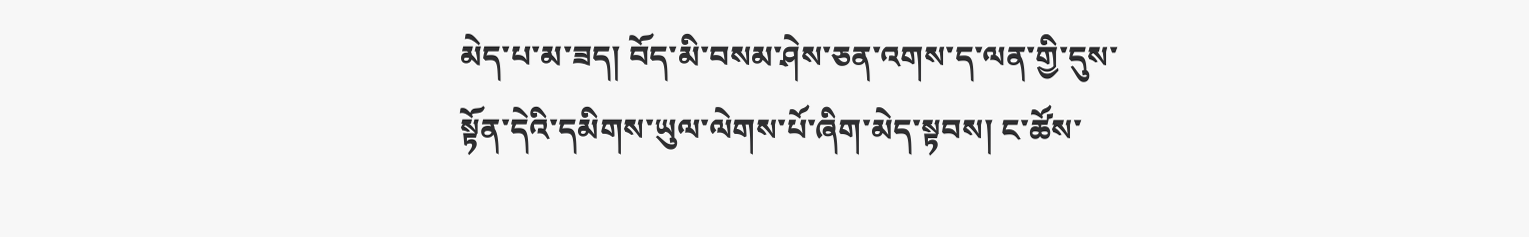མེད་པ་མ་ཟད། བོད་མི་བསམ་ཤེས་ཅན་འགས་ད་ལན་གྱི་དུས་སྟོན་དེའི་དམིགས་ཡུལ་ལེགས་པོ་ཞིག་མེད་སྟབས། ང་ཚོས་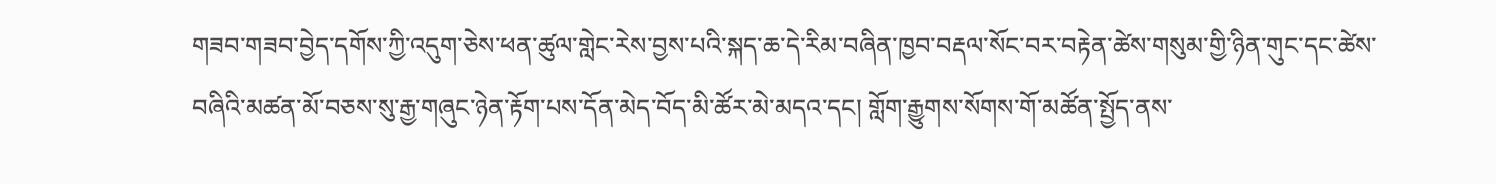གཟབ་གཟབ་བྱེད་དགོས་ཀྱི་འདུག་ཅེས་ཕན་ཚུལ་གླེང་རེས་བྱས་པའི་སྐད་ཆ་དེ་རིམ་བཞིན་ཁྱབ་བརྡལ་སོང་བར་བརྟེན་ཚེས་གསུམ་གྱི་ཉིན་གུང་དང་ཚེས་བཞིའི་མཚན་མོ་བཅས་སུ་རྒྱ་གཞུང་ཉེན་རྟོག་པས་དོན་མེད་བོད་མི་ཚོར་མེ་མདའ་དང། གློག་རྒྱུགས་སོགས་གོ་མཚོན་སྤྱོད་ནས་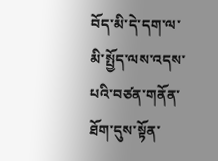བོད་མི་དེ་དག་ལ་མི་སྤྱོད་ལས་འདས་པའི་བཙན་གནོན་ཐོག་དུས་སྟོན་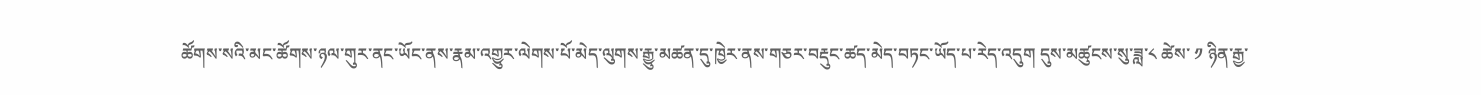ཚོགས་སའི་མང་ཚོགས་ཉལ་གུར་ནང་ཡོང་ནས་རྣམ་འགྱུར་ལེགས་པོ་མེད་ལུགས་རྒྱུ་མཚན་དུ་ཁྱེར་ནས་གཅར་བརྡུང་ཚད་མེད་བཏང་ཡོད་པ་རེད་འདུག དུས་མཚུངས་སུ་ཟླ་༨ ཚེས་ ༡ ཉིན་རྒྱ་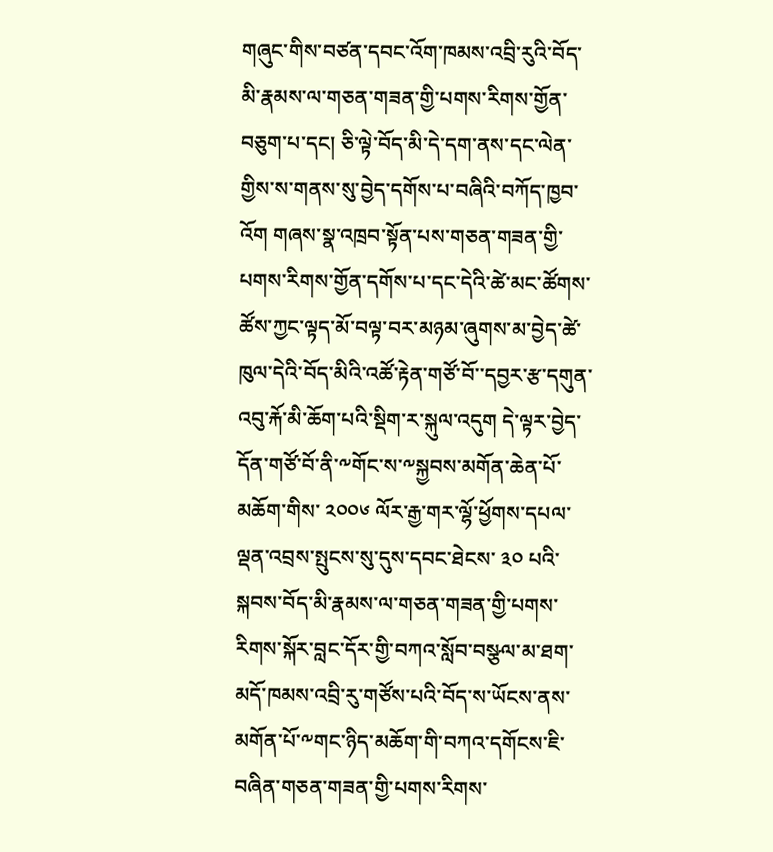གཞུང་གིས་བཙན་དབང་འོག་ཁམས་འབྲི་རུའི་བོད་མི་རྣམས་ལ་གཅན་གཟན་གྱི་པགས་རིགས་གྱོན་བཅུག་པ་དང། ཅི་ལྟེ་བོད་མི་དེ་དག་ནས་དང་ལེན་གྱིས་ས་གནས་སུ་བྱེད་དགོས་པ་བཞིའི་བཀོད་ཁྱབ་འོག གཞས་སྣ་འཁྲབ་སྟོན་པས་གཅན་གཟན་གྱི་པགས་རིགས་གྱོན་དགོས་པ་དང་དེའི་ཚེ་མང་ཚོགས་ཚོས་ཀྱང་ལྟད་མོ་བལྟ་བར་མཉམ་ཞུགས་མ་བྱེད་ཚེ་ཁུལ་དེའི་བོད་མིའི་འཚོ་རྟེན་གཙོ་བོ་་དབྱར་རྩ་དགུན་འབུ་རྐོ་མི་ཆོག་པའི་སྡིག་ར་སྐུལ་འདུག དེ་ལྟར་བྱེད་དོན་གཙོ་བོ་ནི་༸གོང་ས་༸སྐྱབས་མགོན་ཆེན་པོ་མཆོག་གིས་ ༢༠༠༦ ལོར་རྒྱ་གར་ལྷོ་ཕྱོགས་དཔལ་ལྡན་འབྲས་སྤུངས་སུ་དུས་དབང་ཐེངས་ ༣༠ པའི་སྐབས་བོད་མི་རྣམས་ལ་གཅན་གཟན་གྱི་པགས་རིགས་སྐོར་བླང་དོར་གྱི་བཀའ་སློབ་བསྩལ་མ་ཐག་མདོ་ཁམས་འབྲི་རུ་གཙོས་པའི་བོད་ས་ཡོངས་ནས་མགོན་པོ་༸གང་ཉིད་མཆོག་གི་བཀའ་དགོངས་ཇི་བཞིན་གཅན་གཟན་གྱི་པགས་རིགས་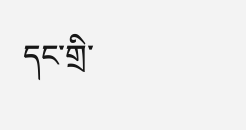དང་གྲི་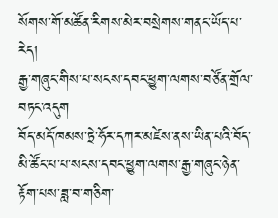སོགས་གོ་མཚོན་རིགས་མེར་བསྲེགས་གནང་ཡོད་པ་རེད།
རྒྱ་གཞུང་གིས་པ་སངས་དབང་ཕྱུག་ལགས་བཙོན་གྲོལ་བཏང་འདུག
བོད་མདོ་ཁམས་ཏྲེ་ཧོར་དཀར་མཛེས་ནས་ཡིན་པའི་བོད་མི་ཚོང་པ་པ་སངས་དབང་ཕྱུག་ལགས་རྒྱ་གཞུང་ཉེན་རྟོག་པས་ཟླ་བ་གཅིག་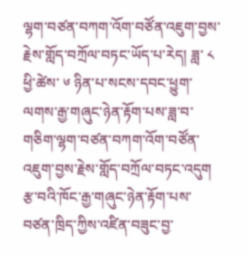ལྷག་བཙན་བཀག་འོག་བཙོན་འཇུག་བྱས་རྗེས་གློད་བཀྲོལ་བཏང་ཡོད་པ་རེད། ཟླ་ ༨ ཕྱི་ཚེས་ ༦ ཉིན་པ་སངས་དབང་ཕྱུག་ལགས་རྒྱ་གཞུང་ཉེན་རྟོག་པས་ཟླ་བ་གཅིག་ལྷག་བཙན་བཀག་འོག་བཙོན་འཇུག་བྱས་རྗེས་གློད་བཀྲོལ་བཏང་འདུག རྩ་བའི་ཁོང་རྒྱ་གཞུང་ཉེན་རྟོག་པས་བཙན་ཁྲིད་ཀྱིས་འཛིན་བཟུང་བྱ་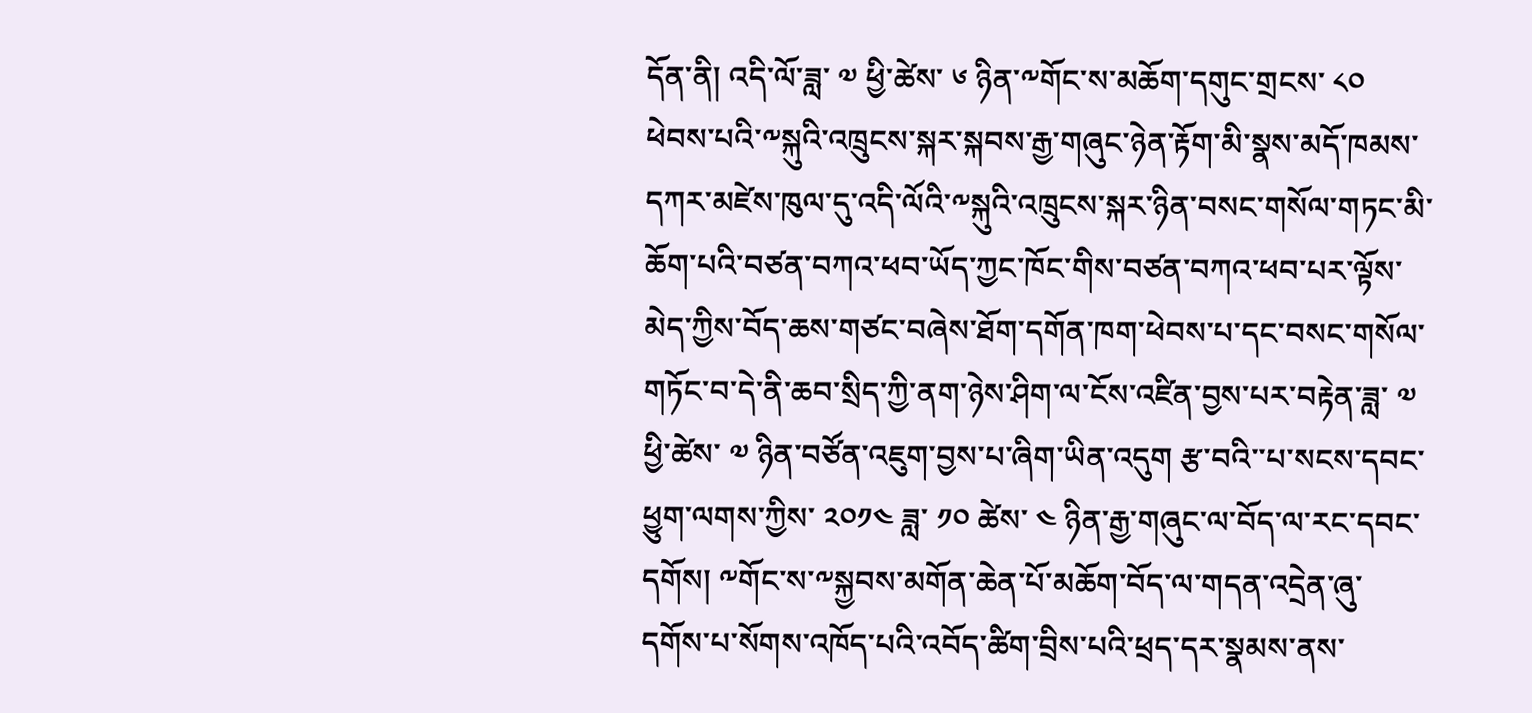དོན་ནི། འདི་ལོ་ཟླ་ ༧ ཕྱི་ཚེས་ ༦ ཉིན་༸གོང་ས་མཆོག་དགུང་གྲངས་ ༨༠ ཕེབས་པའི་༸སྐུའི་འཁྲུངས་སྐར་སྐབས་རྒྱ་གཞུང་ཉེན་རྟོག་མི་སྣས་མདོ་ཁམས་དཀར་མཛེས་ཁུལ་དུ་འདི་ལོའི་༸སྐུའི་འཁྲུངས་སྐར་ཉིན་བསང་གསོལ་གཏང་མི་ཆོག་པའི་བཙན་བཀའ་ཕབ་ཡོད་ཀྱང་ཁོང་གིས་བཙན་བཀའ་ཕབ་པར་ལྟོས་མེད་ཀྱིས་བོད་ཆས་གཙང་བཞེས་ཐོག་དགོན་ཁག་ཕེབས་པ་དང་བསང་གསོལ་གཏོང་བ་དེ་ནི་ཆབ་སྲིད་ཀྱི་ནག་ཉེས་ཤིག་ལ་ངོས་འཛིན་བྱས་པར་བརྟེན་ཟླ་ ༧ ཕྱི་ཚེས་ ༧ ཉིན་བཙོན་འཇུག་བྱས་པ་ཞིག་ཡིན་འདུག རྩ་བའི་་པ་སངས་དབང་ཕྱུག་ལགས་ཀྱིས་ ༢༠༡༤ ཟླ་ ༡༠ ཚེས་ ༤ ཉིན་རྒྱ་གཞུང་ལ་བོད་ལ་རང་དབང་དགོས། ༸གོང་ས་༸སྐྱབས་མགོན་ཆེན་པོ་མཆོག་བོད་ལ་གདན་འདྲེན་ཞུ་དགོས་པ་སོགས་འཁོད་པའི་འབོད་ཚིག་བྲིས་པའི་ཕྲད་དར་སྣམས་ནས་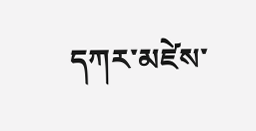དཀར་མཛེས་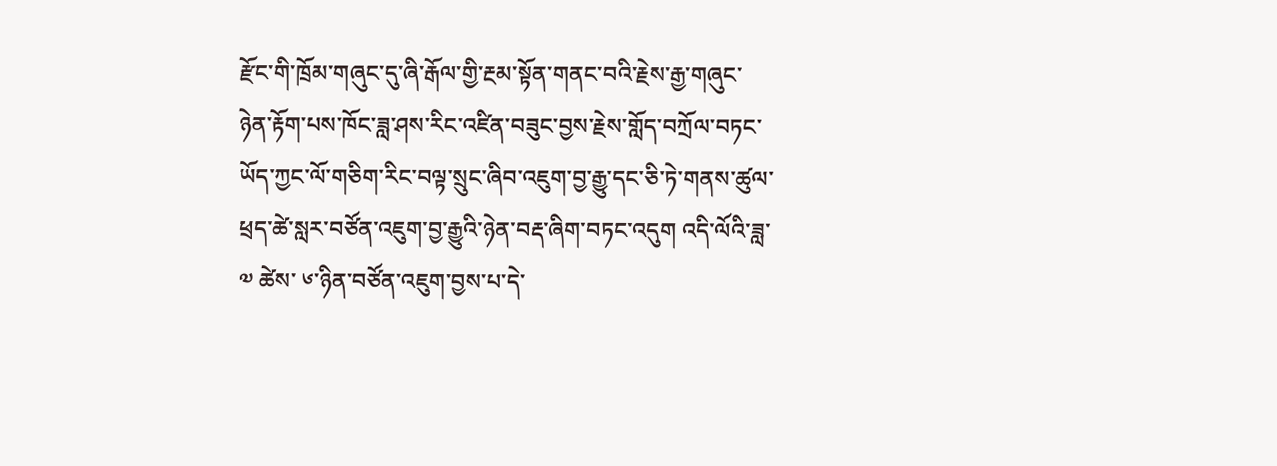རྫོང་གི་ཁྲོམ་གཞུང་དུ་ཞི་རྒོལ་གྱི་རྔམ་སྟོན་གནང་བའི་རྗེས་རྒྱ་གཞུང་ཉེན་རྟོག་པས་ཁོང་ཟླ་ཤས་རིང་འཛིན་བཟུང་བྱས་རྗེས་གློད་བཀྲོལ་བཏང་ཡོད་ཀྱང་ལོ་གཅིག་རིང་བལྟ་སྲུང་ཞིབ་འཇུག་བྱ་རྒྱུ་དང་ཅི་ཏེ་གནས་ཚུལ་ཕྲད་ཚེ་སླར་བཙོན་འཇུག་བྱ་རྒྱུའི་ཉེན་བརྡ་ཞིག་བཏང་འདུག འདི་ལོའི་ཟླ་ ༧ ཚེས་ ༦་ཉིན་བཙོན་འཇུག་བྱས་པ་དེ་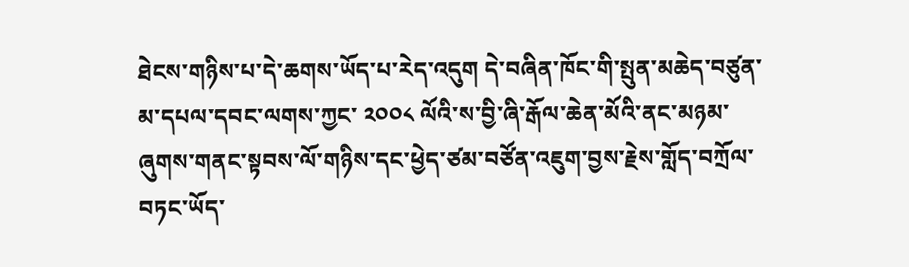ཐེངས་གཉིས་པ་དེ་ཆགས་ཡོད་པ་རེད་འདུག དེ་བཞིན་ཁོང་གི་སྤུན་མཆེད་བཙུན་མ་དཔལ་དབང་ལགས་ཀྱང་ ༢༠༠༨ ལོའི་ས་བྱི་ཞི་རྒོལ་ཆེན་མོའི་ནང་མཉམ་ཞུགས་གནང་སྟབས་ལོ་གཉིས་དང་ཕྱེད་ཙམ་བཙོན་འཇུག་བྱས་རྗེས་གློད་བཀྲོལ་བཏང་ཡོད་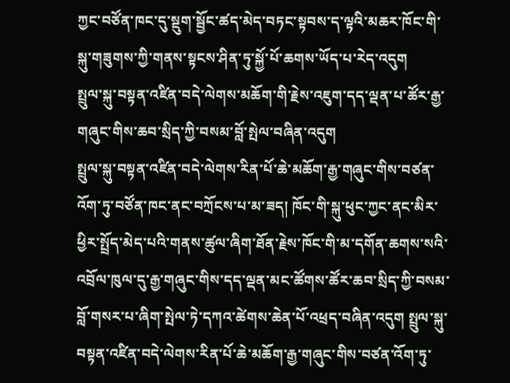ཀྱང་བཙོན་ཁང་དུ་སྡུག་སྦྱོང་ཚད་མེད་བཏང་སྟབས་ད་ལྟའི་མཆར་ཁོང་གི་སྐུ་གཟུགས་ཀྱི་གནས་སྟངས་ཤིན་ཏུ་སྐྱོ་པོ་ཆགས་ཡོད་པ་རེད་འདུག
སྤྲུལ་སྐུ་བསྟན་འཛིན་བདེ་ལེགས་མཆོག་གི་རྗེས་འཇུག་དད་ལྡན་པ་ཚོར་རྒྱ་གཞུང་གིས་ཆབ་སྲིད་ཀྱི་བསམ་བློ་སྤེལ་བཞིན་འདུག
སྤྲུལ་སྐུ་བསྟན་འཛིན་བདེ་ལེགས་རིན་པོ་ཆེ་མཆོག་རྒྱ་གཞུང་གིས་བཙན་འོག་ཏུ་བཙོན་ཁང་ནང་བཀྲོངས་པ་མ་ཟད། ཁོང་གི་སྐུ་ཕུང་ཀྱང་ནང་མིར་ཕྱིར་སྤྲོད་མེད་པའི་གནས་ཚུལ་ཞིག་ཐོན་རྗེས་ཁོང་གི་མ་དགོན་ཆགས་སའི་འབྲོལ་ཁུལ་དུ་རྒྱ་གཞུང་གིས་དད་ལྡན་མང་ཚོགས་ཚོར་ཆབ་སྲིད་ཀྱི་བསམ་བློ་གསར་པ་ཞིག་སྤེལ་ཏེ་དཀའ་ཚེགས་ཆེན་པོ་འཕྲད་བཞིན་འདུག སྤྲུལ་སྐུ་བསྟན་འཛིན་བདེ་ལེགས་རིན་པོ་ཆེ་མཆོག་རྒྱ་གཞུང་གིས་བཙན་འོག་ཏུ་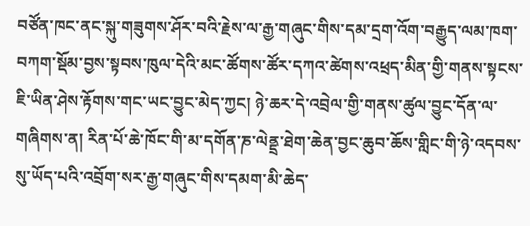བཙོན་ཁང་ནང་སྐུ་གཟུགས་ཤོར་བའི་རྗེས་ལ་རྒྱ་གཞུང་གིས་དམ་དྲག་འོག་བརྒྱུད་ལམ་ཁག་བཀག་སྡོམ་བྱས་སྟབས་ཁུལ་དེའི་མང་ཚོགས་ཚོར་དཀའ་ཚེགས་འཕྲད་མིན་གྱི་གནས་སྟངས་ཇི་ཡིན་ཤེས་རྟོགས་གང་ཡང་བྱུང་མེད་ཀྱང། ཉེ་ཆར་དེ་འབྲེལ་གྱི་གནས་ཚུལ་བྱུང་དོན་ལ་གཞིགས་ན། རིན་པོ་ཆེ་ཁོང་གི་མ་དགོན་ཎ་ལེནྡྲ་ཐེག་ཆེན་བྱང་ཆུབ་ཆོས་གླིང་གི་ཉེ་འདབས་སུ་ཡོད་པའི་འབྲོག་སར་རྒྱ་གཞུང་གིས་དམག་མི་ཆེད་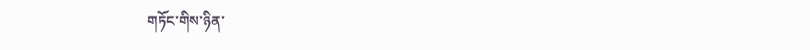གཏོང་གིས་ཉིན་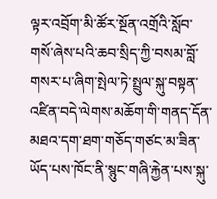ལྟར་འབྲོག་མི་ཚོར་སྔོན་འགྲོའི་སློབ་གསོ་ཞེས་པའི་ཆབ་སྲིད་ཀྱི་བསམ་བློ་གསར་པ་ཞིག་སྤེལ་ཏེ་སྤྲུལ་སྐུ་བསྟན་འཛིན་བདེ་ལེགས་མཆོག་གི་གནད་དོན་མཐའ་དག་ཐག་གཅོད་གཙང་མ་ཟིན་ཡོད་པས་ཁོང་ནི་སྙུང་གཞི་རྐྱེན་པས་སྐུ་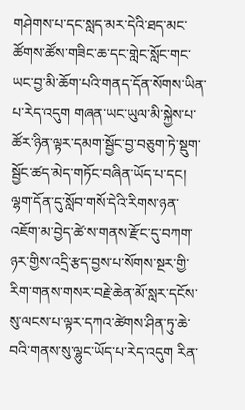གཤེགས་པ་དང་སླད་མར་དེའི་ཐད་མང་ཚོགས་ཚོས་གཟིང་ཆ་དང་གླེང་སློང་གང་ཡང་བྱ་མི་ཆོག་པའི་གནད་དོན་སོགས་ཡིན་པ་རེད་འདུག གཞན་ཡང་ཡུལ་མི་སྐྱེས་པ་ཚོར་ཉིན་ལྟར་དམག་སྦྱོང་བྱ་བཅུག་ཏེ་སྡུག་སྦྱོང་ཚད་མེད་གཏོང་བཞིན་ཡོད་པ་དང། ལྷག་དོན་དུ་སློབ་གསོ་དེའི་རིགས་ཉན་འཇོག་མ་བྱེད་ཚེ་ས་གནས་རྫོང་དུ་བཀག་ཉར་གྱིས་འདྲི་རྩད་བྱས་པ་སོགས་སྔར་གྱི་རིག་གནས་གསར་བརྗེ་ཆེན་མོ་སླར་དངོས་སུ་ལངས་པ་ལྟར་དཀའ་ཚེགས་ཤིན་ཏུ་ཆེ་བའི་གནས་སུ་ལྷུང་ཡོད་པ་རེད་འདུག རིན་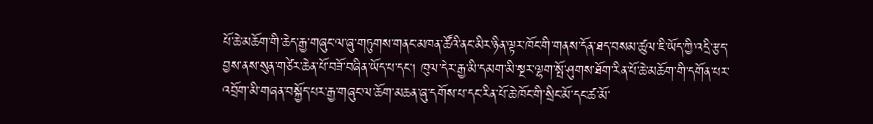པོ་ཆེ་མཆོག་གི་ཆེད་རྒྱ་གཞུང་ལ་ཞུ་གཏུགས་གནང་མཁན་ཚོའི་ནང་མིར་ཉིན་ལྟར་ཁོང་གི་གནས་དོན་ཐད་བསམ་ཚུལ་ཇི་ཡོད་ཀྱི་འདྲི་རྩད་བྱས་ནས་སུན་གཙེར་ཆེན་པོ་བཟོ་བཞིན་ཡོད་པ་དང། ཁུལ་དེར་རྒྱ་མི་དམག་མི་སྔར་ལྷག་སྤོ་ཤུགས་ཐོག་རིན་པོ་ཆེ་མཆོག་གི་དགོན་པར་འབྲོག་མི་གཞན་བསྐྱོད་པར་རྒྱ་གཞུང་ལ་ཆོག་མཆན་ཞུ་དགོས་པ་དང་རིན་པོ་ཆེ་ཁོང་གི་སྲིང་མོ་དང་ཚ་མོ་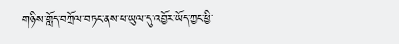གཉིས་གློད་བཀྲོལ་བཏང་ནས་ཕ་ཡུལ་དུ་འབྱོར་ཡོད་ཀྱང་ཕྱི་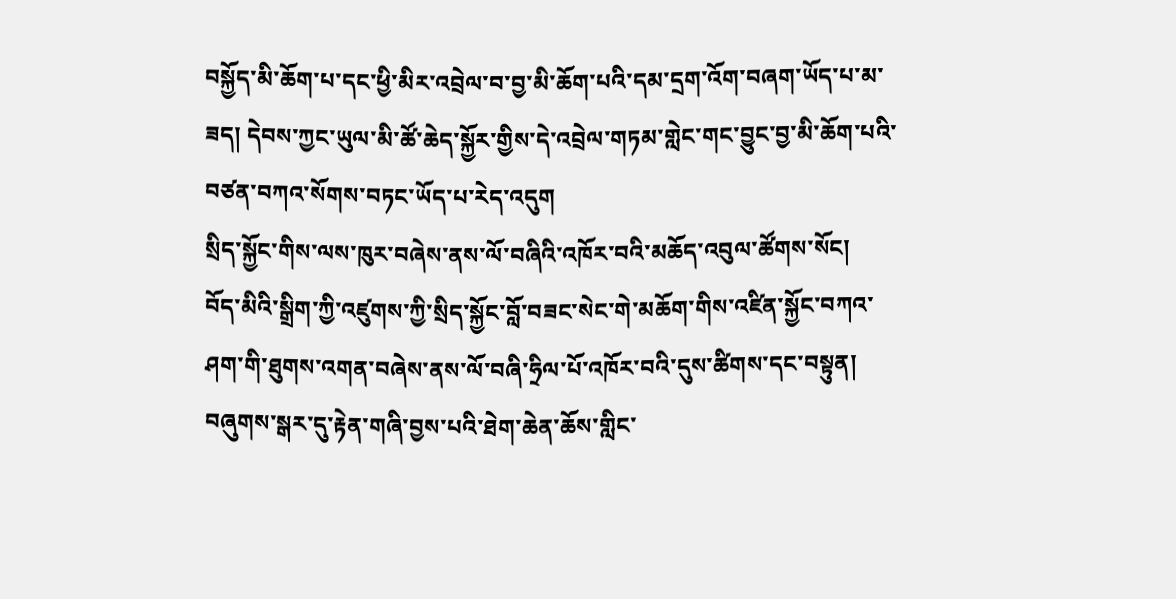བསྐྱོད་མི་ཆོག་པ་དང་ཕྱི་མིར་འབྲེལ་བ་བྱ་མི་ཆོག་པའི་དམ་དྲག་འོག་བཞག་ཡོད་པ་མ་ཟད། དེབས་ཀྱང་ཡུལ་མི་ཚོ་ཆེད་སྐྱོར་གྱིས་དེ་འབྲེལ་གཏམ་གླེང་གང་བྱུང་བྱ་མི་ཆོག་པའི་བཙན་བཀའ་སོགས་བཏང་ཡོད་པ་རེད་འདུག
སྲིད་སྐྱོང་གིས་ལས་ཁུར་བཞེས་ནས་ལོ་བཞིའི་འཁོར་བའི་མཆོད་འབུལ་ཚོགས་སོང།
བོད་མིའི་སྒྲིག་ཀྱི་འཛུགས་ཀྱི་སྲིད་སྐྱོང་བློ་བཟང་སེང་གེ་མཆོག་གིས་འཛིན་སྐྱོང་བཀའ་ཤག་གི་ཐུགས་འགན་བཞེས་ནས་ལོ་བཞི་ཧྲིལ་པོ་འཁོར་བའི་དུས་ཚིགས་དང་བསྟུན། བཞུགས་སྒར་དུ་རྟེན་གཞི་བྱས་པའི་ཐེག་ཆེན་ཆོས་གླིང་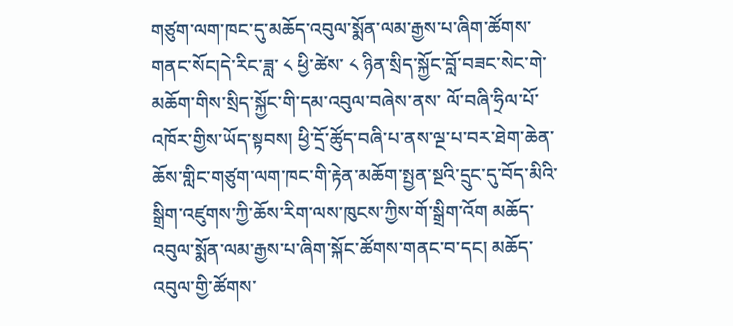གཙུག་ལག་ཁང་དུ་མཆོད་འབུལ་སྨོན་ལམ་རྒྱས་པ་ཞིག་ཚོགས་གནང་སོང།དེ་རིང་ཟླ་ ༨ ཕྱི་ཚེས་ ༨ ཉིན་སྲིད་སྐྱོང་བློ་བཟང་སེང་གེ་མཆོག་གིས་སྲིད་སྐྱོང་གི་དམ་འབུལ་བཞེས་ནས་ ལོ་བཞི་ཧྲིལ་པོ་འཁོར་གྱིས་ཡོད་སྟབས། ཕྱི་དྲོ་ཚོུད་བཞི་པ་ནས་ལྔ་པ་བར་ཐེག་ཆེན་ཆོས་གླིང་གཙུག་ལག་ཁང་གི་རྟེན་མཆོག་སྤྱན་སྔའི་དྲུང་དུ་བོད་མིའི་སྒྲིག་འཛུགས་ཀྱི་ཆོས་རིག་ལས་ཁུངས་ཀྱིས་གོ་སྒྲིག་འོག མཆོད་འབུལ་སྨོན་ལམ་རྒྱས་པ་ཞིག་སྐོང་ཚོགས་གནང་བ་དང། མཆོད་འབུལ་གྱི་ཚོགས་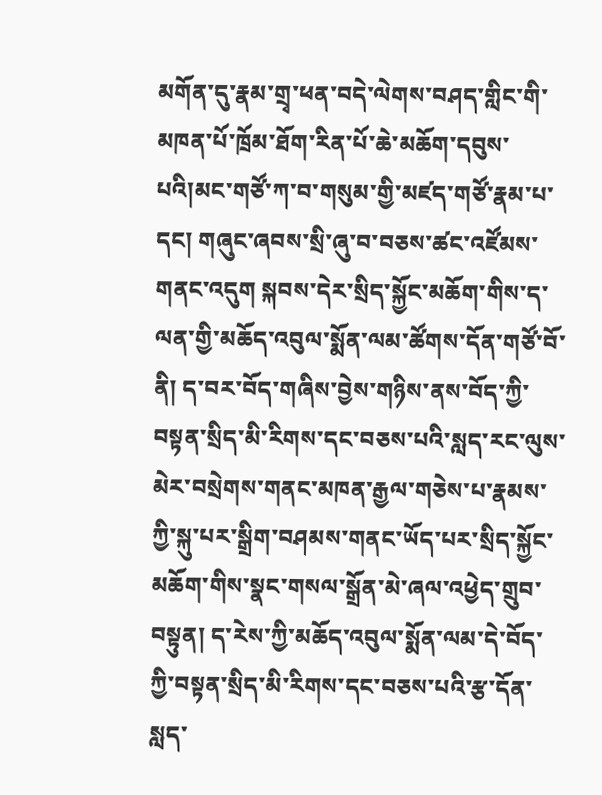མགོན་དུ་རྣམ་གྲྭ་ཕན་བདེ་ལེགས་བཤད་གླིང་གི་མཁན་པོ་ཁྲོམ་ཐོག་རིན་པོ་ཆེ་མཆོག་དབུས་པའི།མང་གཙོ་ཀ་བ་གསུམ་གྱི་མཛད་གཙོ་རྣམ་པ་དང། གཞུང་ཞབས་སྲི་ཞུ་བ་བཅས་ཚང་འཛོམས་གནང་འདུག སྐབས་དེར་སྲིད་སྐྱོང་མཆོག་གིས་ད་ལན་གྱི་མཆོད་འབུལ་སྨོན་ལམ་ཚོགས་དོན་གཙོ་བོ་ནི། ད་བར་བོད་གཞིས་བྱེས་གཉིས་ནས་བོད་ཀྱི་བསྟན་སྲིད་མི་རིགས་དང་བཅས་པའི་སླད་རང་ལུས་མེར་བསྲེགས་གནང་མཁན་རྒྱལ་གཅེས་པ་རྣམས་ཀྱི་སྐུ་པར་སྒྲིག་བཤམས་གནང་ཡོད་པར་སྲིད་སྐྱོང་མཆོག་གིས་སྣང་གསལ་སྒྲོན་མེ་ཞལ་འཕྱེད་གྲུབ་བསྟུན། ད་རེས་ཀྱི་མཆོད་འབུལ་སྨོན་ལམ་དེ་བོད་ཀྱི་བསྟན་སྲིད་མི་རིགས་དང་བཅས་པའི་རྩ་དོན་སླད་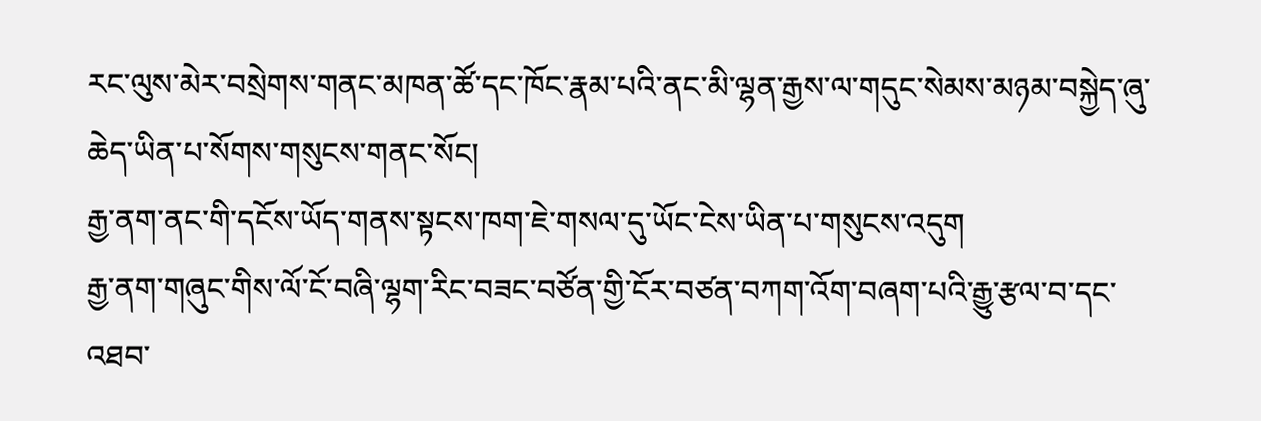རང་ལུས་མེར་བསྲེགས་གནང་མཁན་ཚོ་དང་ཁོང་རྣམ་པའི་ནང་མི་ལྷན་རྒྱས་ལ་གདུང་སེམས་མཉམ་བསྐྱེད་ཞུ་ཆེད་ཡིན་པ་སོགས་གསུངས་གནང་སོང།
རྒྱ་ནག་ནང་གི་དངོས་ཡོད་གནས་སྟངས་ཁག་ཇེ་གསལ་དུ་ཡོང་ངེས་ཡིན་པ་གསུངས་འདུག
རྒྱ་ནག་གཞུང་གིས་ལོ་ངོ་བཞི་ལྷག་རིང་བཟང་བཙོན་གྱི་ངོར་བཙན་བཀག་འོག་བཞག་པའི་རྒྱུ་རྩལ་བ་དང་འཐབ་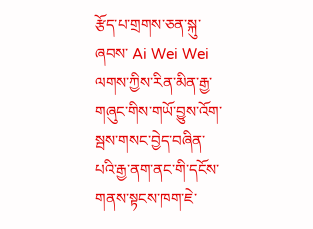རྩོད་པ་གྲགས་ཅན་སྐུ་ཞབས་ Ai Wei Wei ལགས་ཀྱིས་རིན་མིན་རྒྱ་གཞུང་གིས་གཡོ་བྱུས་འོག་སྦས་གསང་བྱེད་བཞིན་པའི་རྒྱ་ནག་ནང་གི་དངོས་གནས་སྟངས་ཁག་ཇེ་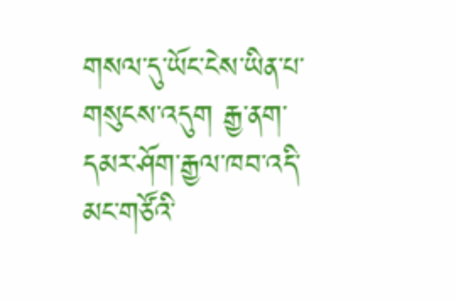གསལ་དུ་ཡོང་ངེས་ཡིན་པ་གསུངས་འདུག རྒྱ་ནག་དམར་ཤོག་རྒྱལ་ཁབ་འདི་མང་གཙོའི་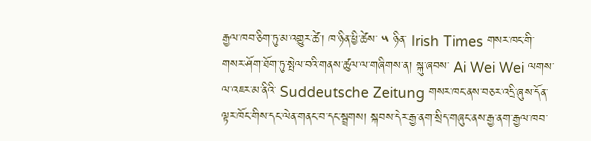རྒྱལ་ཁབ་ཅིག་ཏུ་མ་འགྱུར་ཚེ་། ཁ་ཉིན་ཕྱི་ཚེས་ ༥ ཉིན་ Irish Times གསར་ཁང་གི་གསར་ཤོག་ཐོག་ཏུ་སྤེལ་བའི་གནས་ཚུལ་ལ་གཞིགས་ན། སྐུ་ཞབས་ Ai Wei Wei ལགས་ལ་འཇར་མ་ནིའི་ Suddeutsche Zeitung གསར་ཁང་ནས་བཅར་འདྲི་ཞུས་དོན་ལྟར་ཁོང་གིས་དང་ལེན་གནང་བ་དང་སྦྲགས། སྐབས་དེར་རྒྱ་ནག་སྲིད་གཞུང་ནས་རྒྱ་ནག་རྒྱལ་ཁབ་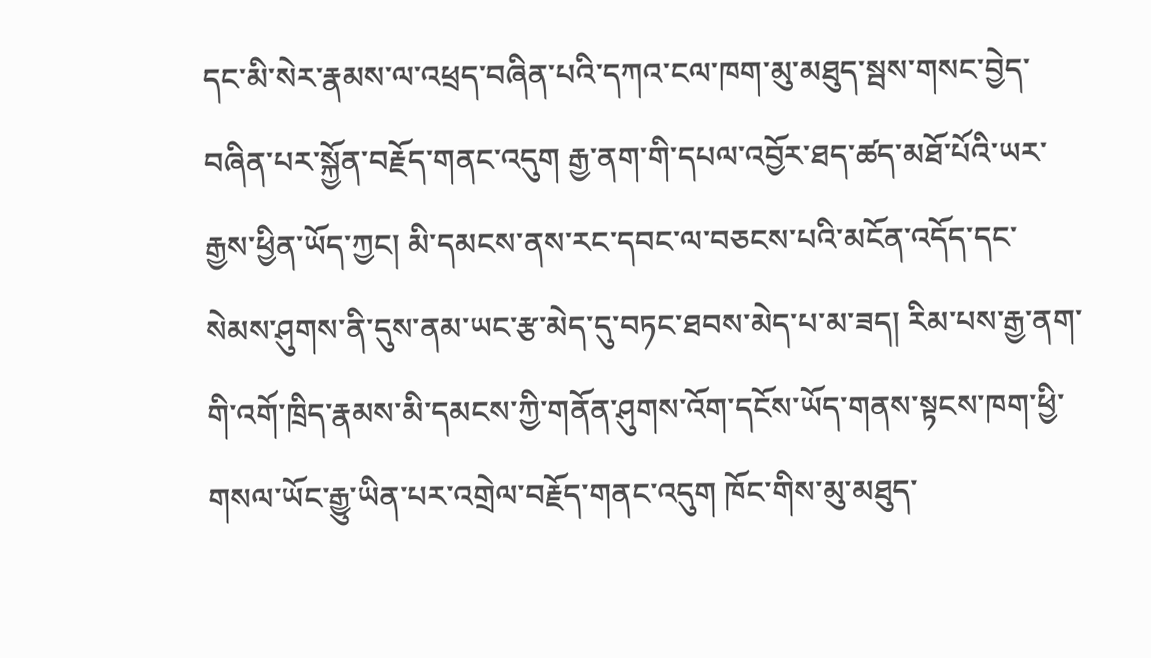དང་མི་སེར་རྣམས་ལ་འཕྲད་བཞིན་པའི་དཀའ་ངལ་ཁག་མུ་མཐུད་སྦས་གསང་བྱེད་བཞིན་པར་སྐྱོན་བརྗོད་གནང་འདུག རྒྱ་ནག་གི་དཔལ་འབྱོར་ཐད་ཚད་མཐོ་པོའི་ཡར་རྒྱས་ཕྱིན་ཡོད་ཀྱང། མི་དམངས་ནས་རང་དབང་ལ་བཅངས་པའི་མངོན་འདོད་དང་སེམས་ཤུགས་ནི་དུས་ནམ་ཡང་རྩ་མེད་དུ་བཏང་ཐབས་མེད་པ་མ་ཟད། རིམ་པས་རྒྱ་ནག་གི་འགོ་ཁྲིད་རྣམས་མི་དམངས་ཀྱི་གནོན་ཤུགས་འོག་དངོས་ཡོད་གནས་སྟངས་ཁག་ཕྱི་གསལ་ཡོང་རྒྱུ་ཡིན་པར་འགྲེལ་བརྗོད་གནང་འདུག ཁོང་གིས་མུ་མཐུད་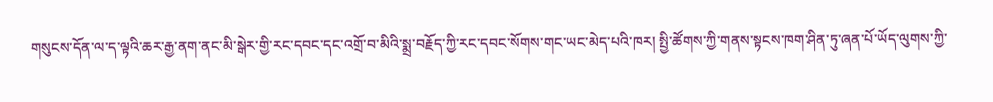གསུངས་དོན་ལ་ད་ལྟའི་ཆར་རྒྱ་ནག་ནང་མི་སྒེར་གྱི་རང་དབང་དང་འགྲོ་བ་མིའི་སྨྲ་བརྗོད་ཀྱི་རང་དབང་སོགས་གང་ཡང་མེད་པའི་ཁར། སྤྱི་ཚོགས་ཀྱི་གནས་སྟངས་ཁག་ཤིན་ཏུ་ཞན་པོ་ཡོད་ལུགས་ཀྱི་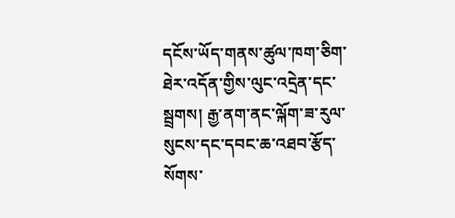དངོས་ཡོད་གནས་ཚུལ་ཁག་ཅིག་ཐེར་འདོན་གྱིས་ལུང་འདྲེན་དང་སྦྲགས། རྒྱ་ནག་ནང་ལྐོག་ཟ་རུལ་སུངས་དང་དབང་ཆ་འཐབ་རྩོད་སོགས་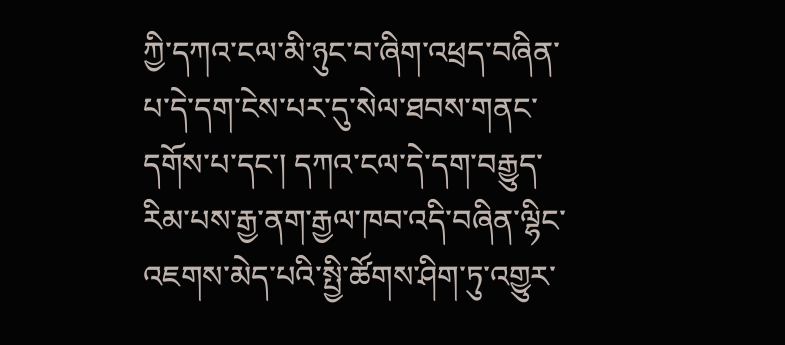ཀྱི་དཀའ་ངལ་མི་ཉུང་བ་ཞིག་འཕྲད་བཞིན་པ་དེ་དག་ངེས་པར་དུ་སེལ་ཐབས་གནང་དགོས་པ་དང་། དཀའ་ངལ་དེ་དག་བརྒྱུད་རིམ་པས་རྒྱ་ནག་རྒྱལ་ཁབ་འདི་བཞིན་ལྷིང་འཇགས་མེད་པའི་སྤྱི་ཚོགས་ཤིག་ཏུ་འགྱུར་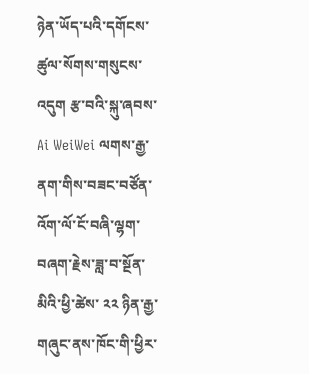ཉེན་ཡོད་པའི་དགོངས་ཚུལ་སོགས་གསུངས་འདུག རྩ་བའི་སྐུ་ཞབས་ Ai WeiWei ལགས་རྒྱ་ནག་གིས་བཟང་བཙོན་འོག་ལོ་ངོ་བཞི་ལྷག་བཞག་རྗེས་ཟླ་བ་སྔོན་མིའི་ཕྱི་ཚེས་ ༢༢ ཉིན་རྒྱ་གཞུང་ནས་ཁོང་གི་ཕྱིར་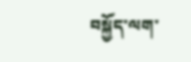བསྐྱོད་ལག་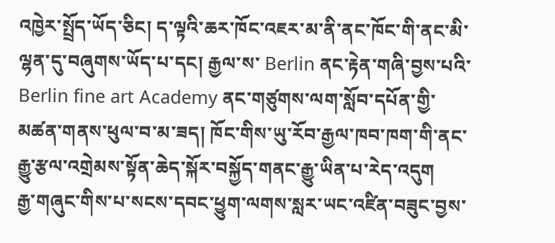འཁྱེར་སྤྲོད་ཡོད་ཅིང། ད་ལྟའི་ཆར་ཁོང་འཇར་མ་ནི་ནང་ཁོང་གི་ནང་མི་ལྷན་དུ་བཞུགས་ཡོད་པ་དང། རྒྱལ་ས་ Berlin ནང་རྟེན་གཞི་བྱས་པའི་ Berlin fine art Academy ནང་གཙུགས་ལག་སློབ་དཔོན་གྱི་མཚན་གནས་ཕུལ་བ་མ་ཟད། ཁོང་གིས་ཡུ་རོབ་རྒྱལ་ཁབ་ཁག་གི་ནང་རྒྱུ་རྩལ་འགྲེམས་སྟོན་ཆེད་སྐོར་བསྐྱོད་གནང་རྒྱུ་ཡིན་པ་རེད་འདུག
རྒྱ་གཞུང་གིས་པ་སངས་དབང་ཕྱུག་ལགས་སླར་ཡང་འཛིན་བཟུང་བྱས་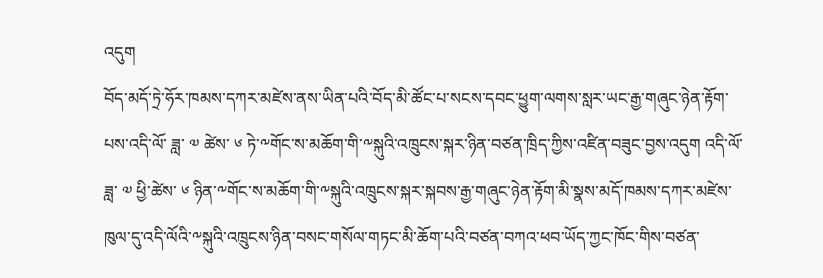འདུག
བོད་མདོ་ཏྲེ་ཧོར་ཁམས་དཀར་མཛེས་ནས་ཡིན་པའི་བོད་མི་ཚོང་པ་སངས་དབང་ཕྱུག་ལགས་སླར་ཡང་རྒྱ་གཞུང་ཉེན་རྟོག་པས་འདི་ལོ་ ཟླ་ ༧ ཚེས་ ༦ ཏེ་༸གོང་ས་མཆོག་གི་༸སྐུའི་འཁྲུངས་སྐར་ཉིན་བཙན་ཁྲིད་ཀྱིས་འཛིན་བཟུང་བྱས་འདུག འདི་ལོ་ཟླ་ ༧ ཕྱི་ཚེས་ ༦ ཉིན་༸གོང་ས་མཆོག་གི་༸སྐུའི་འཁྲུངས་སྐར་སྐབས་རྒྱ་གཞུང་ཉེན་རྟོག་མི་སྣས་མདོ་ཁམས་དཀར་མཛེས་ཁུལ་དུ་འདི་ལོའི་༸སྐུའི་འཁྲུངས་ཉིན་བསང་གསོལ་གཏང་མི་ཆོག་པའི་བཙན་བཀའ་ཕབ་ཡོད་ཀྱང་ཁོང་གིས་བཙན་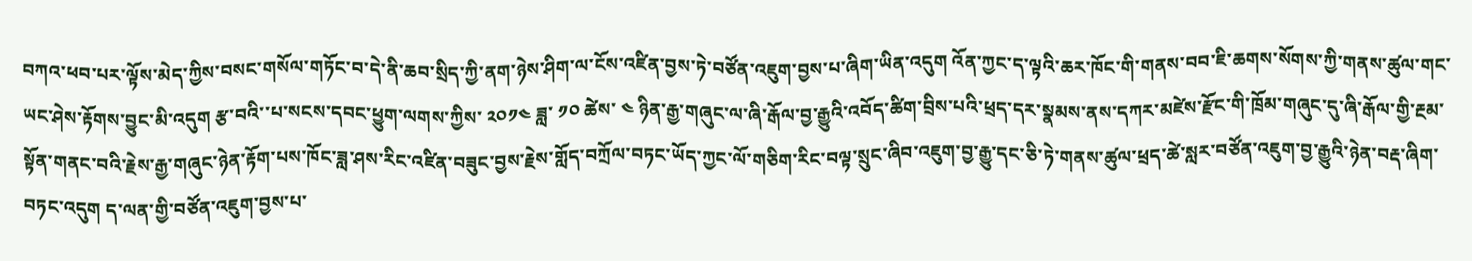བཀའ་ཕབ་པར་ལྟོས་མེད་ཀྱིས་བསང་གསོལ་གཏོང་བ་དེ་ནི་ཆབ་སྲིད་ཀྱི་ནག་ཉེས་ཤིག་ལ་ངོས་འཛིན་བྱས་ཏེ་བཙོན་འཇུག་བྱས་པ་ཞིག་ཡིན་འདུག འོན་ཀྱང་ད་ལྟའི་ཆར་ཁོང་གི་གནས་བབ་ཇི་ཆགས་སོགས་ཀྱི་གནས་ཚུལ་གང་ཡང་ཤེས་རྟོགས་བྱུང་མི་འདུག རྩ་བའི་་པ་སངས་དབང་ཕྱུག་ལགས་ཀྱིས་ ༢༠༡༤ ཟླ་ ༡༠ ཚེས་ ༤ ཉིན་རྒྱ་གཞུང་ལ་ཞི་རྒོལ་བྱ་རྒྱུའི་འབོད་ཚིག་བྲིས་པའི་ཕྲད་དར་སྣམས་ནས་དཀར་མཛེས་རྫོང་གི་ཁྲོམ་གཞུང་དུ་ཞི་རྒོལ་གྱི་རྔམ་སྟོན་གནང་བའི་རྗེས་རྒྱ་གཞུང་ཉེན་རྟོག་པས་ཁོང་ཟླ་ཤས་རིང་འཛིན་བཟུང་བྱས་རྗེས་གློད་བཀྲོལ་བཏང་ཡོད་ཀྱང་ལོ་གཅིག་རིང་བལྟ་སྲུང་ཞིབ་འཇུག་བྱ་རྒྱུ་དང་ཅི་ཏེ་གནས་ཚུལ་ཕྲད་ཚེ་སླར་བཙོན་འཇུག་བྱ་རྒྱུའི་ཉེན་བརྡ་ཞིག་བཏང་འདུག ད་ལན་གྱི་བཙོན་འཇུག་བྱས་པ་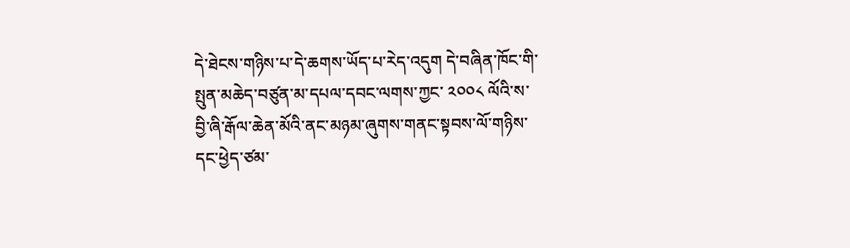དེ་ཐེངས་གཉིས་པ་དེ་ཆགས་ཡོད་པ་རེད་འདུག དེ་བཞིན་ཁོང་གི་སྤུན་མཆེད་བཙུན་མ་དཔལ་དབང་ལགས་ཀྱང་ ༢༠༠༨ ལོའི་ས་བྱི་ཞི་རྒོལ་ཆེན་མོའི་ནང་མཉམ་ཞུགས་གནང་སྟབས་ལོ་གཉིས་དང་ཕྱེད་ཙམ་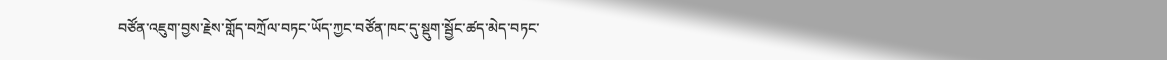བཙོན་འཇུག་བྱས་རྗེས་གློད་བཀྲོལ་བཏང་ཡོད་ཀྱང་བཙོན་ཁང་དུ་སྡུག་སྦྱོང་ཚད་མེད་བཏང་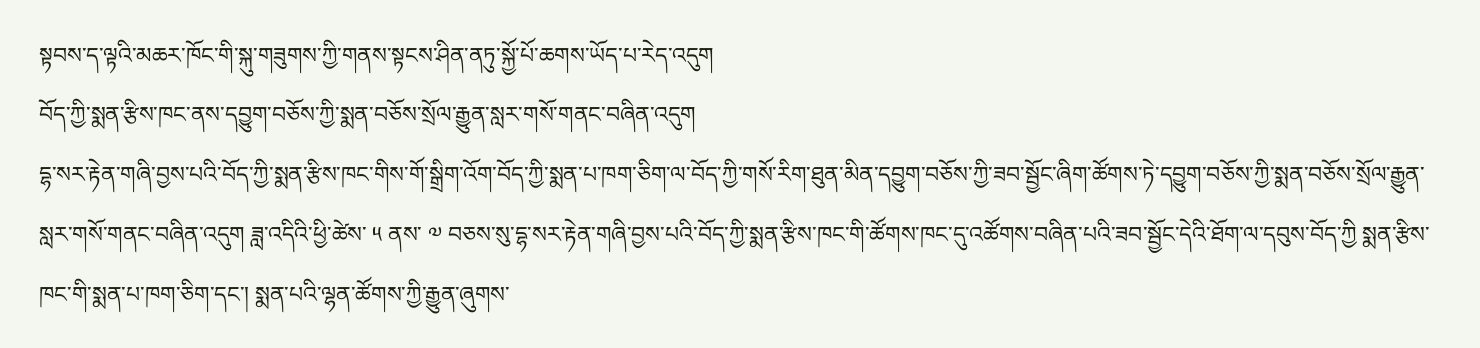སྟབས་ད་ལྟའི་མཆར་ཁོང་གི་སྐུ་གཟུགས་ཀྱི་གནས་སྟངས་ཤིན་ནཏུ་སྐྱོ་པོ་ཆགས་ཡོད་པ་རེད་འདུག
བོད་ཀྱི་སྨན་རྩིས་ཁང་ནས་དབྱུག་བཅོས་ཀྱི་སྨན་བཅོས་སྲོལ་རྒྱུན་སླར་གསོ་གནང་བཞིན་འདུག
དྷ་སར་རྟེན་གཞི་བྱས་པའི་བོད་ཀྱི་སྨན་རྩིས་ཁང་གིས་གོ་སྒྲིག་འོག་བོད་ཀྱི་སྨན་པ་ཁག་ཅིག་ལ་བོད་ཀྱི་གསོ་རིག་ཐུན་མིན་དབྱུག་བཅོས་ཀྱི་ཟབ་སྦྱོང་ཞིག་ཚོགས་ཏེ་དབྱུག་བཅོས་ཀྱི་སྨན་བཅོས་སྲོལ་རྒྱུན་སླར་གསོ་གནང་བཞིན་འདུག ཟླ་འདིའི་ཕྱི་ཚེས་ ༥ ནས་ ༧ བཅས་སུ་དྷ་སར་རྟེན་གཞི་བྱས་པའི་བོད་ཀྱི་སྨན་རྩིས་ཁང་གི་ཚོགས་ཁང་དུ་འཚོགས་བཞིན་པའི་ཟབ་སྦྱོང་དེའི་ཐོག་ལ་དབུས་བོད་ཀྱི སྨན་རྩིས་ཁང་གི་སྨན་པ་ཁག་ཅིག་དང་། སྨན་པའི་ལྷན་ཚོགས་ཀྱི་རྒྱུན་ཞུགས་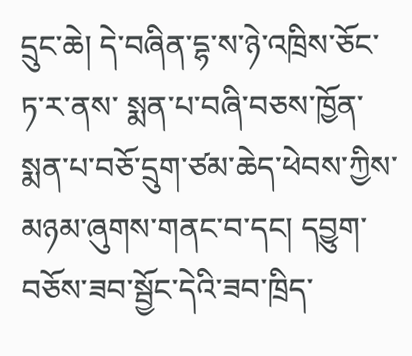དྲུང་ཆེ། དེ་བཞིན་དྷ་ས་ཉེ་འཁྲིས་ཅོང་ཏ་ར་ནས་ སྨན་པ་བཞི་བཅས་ཁྱོན་སྨན་པ་བཅོ་དྲུག་ཙམ་ཆེད་ཕེབས་ཀྱིས་མཉམ་ཞུགས་གནང་བ་དང། དབྱུག་བཅོས་ཟབ་སྦྱོང་དེའི་ཟབ་ཁྲིད་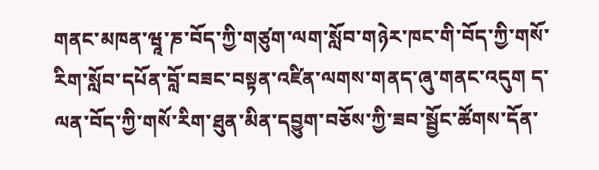གནང་མཁན་ཝཱ་ཎ་བོད་ཀྱི་གཙུག་ལག་སློབ་གཉེར་ཁང་གི་བོད་ཀྱི་གསོ་རིག་སློབ་དཔོན་བློ་བཟང་བསྟན་འཛིན་ལགས་གནད་ཞུ་གནང་འདུག ད་ལན་བོད་ཀྱི་གསོ་རིག་ཐུན་མིན་དབྱུག་བཅོས་ཀྱི་ཟབ་སྦྱོང་ཚོགས་དོན་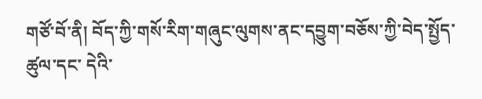གཙོ་བོ་ནི། བོད་ཀྱི་གསོ་རིག་གཞུང་ལུགས་ནང་དབྱུག་བཅོས་ཀྱི་བེད་སྤྱོད་ཚུལ་དང་ དེའི་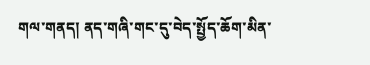གལ་གནད། ནད་གཞི་གང་དུ་བེད་སྤྱོད་ཆོག་མིན་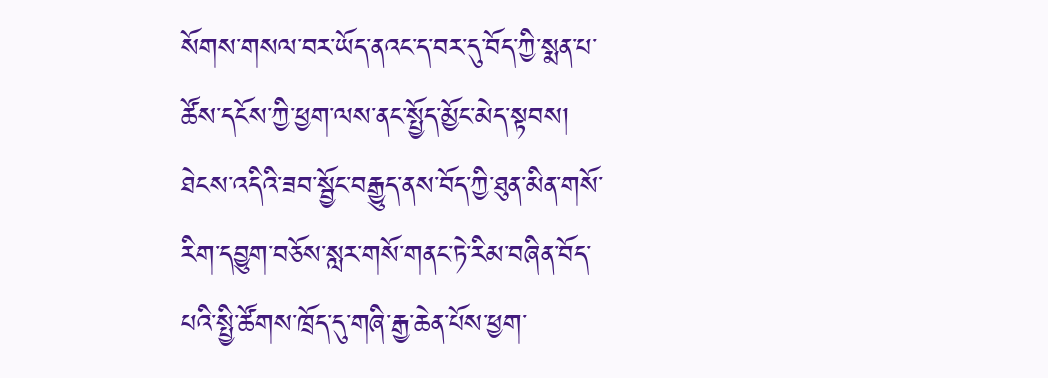སོགས་གསལ་བར་ཡོད་ནའང་ད་བར་དུ་བོད་ཀྱི་སྨན་པ་ཚོས་དངོས་ཀྱི་ཕྱག་ལས་ནང་སྤྱོད་མྱོང་མེད་སྟབས། ཐེངས་འདིའི་ཟབ་སྦྱོང་བརྒྱུད་ནས་བོད་ཀྱི་ཐུན་མིན་གསོ་རིག་དབྱུག་བཅོས་སླར་གསོ་གནང་ཏེ་རིམ་བཞིན་བོད་པའི་སྤྱི་ཚོགས་ཁྲོད་དུ་གཞི་རྒྱ་ཆེན་པོས་ཕྱག་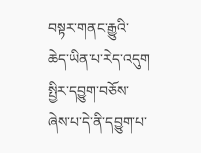བསྟར་གནང་རྒྱུའི་ཆེད་ཡིན་པ་རེད་འདུག སྤྱིར་དབྱུག་བཅོས་ཞེས་པ་དེ་ནི་དབྱུག་པ་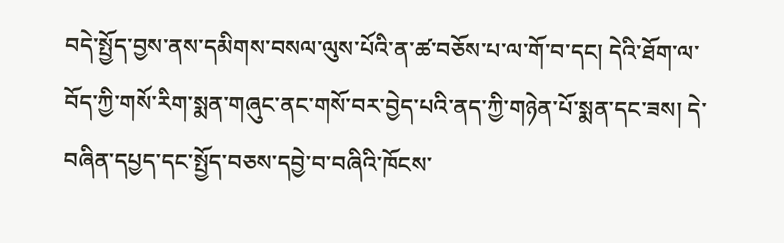བདེ་སྤྱོད་བྱས་ནས་དམིགས་བསལ་ལུས་པོའི་ན་ཚ་བཅོས་པ་ལ་གོ་བ་དང། དེའི་ཐོག་ལ་བོད་ཀྱི་གསོ་རིག་སྨན་གཞུང་ནང་གསོ་བར་བྱེད་པའི་ནད་ཀྱི་གཉེན་པོ་སྨན་དང་ཟས། དེ་བཞིན་དཔྱད་དང་སྤྱོད་བཅས་དབྱེ་བ་བཞིའི་ཁོངས་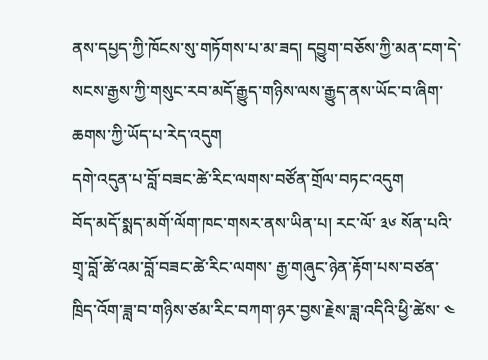ནས་དཔྱད་ཀྱི་ཁོངས་སུ་གཏོགས་པ་མ་ཟད། དབྱུག་བཅོས་ཀྱི་མན་ངག་དེ་སངས་རྒྱས་ཀྱི་གསུང་རབ་མདོ་རྒྱུད་གཉིས་ལས་རྒྱུད་ནས་ཡོང་བ་ཞིག་ཆགས་ཀྱི་ཡོད་པ་རེད་འདུག
དགེ་འདུན་པ་བློ་བཟང་ཚེ་རིང་ལགས་བཙོན་གྲོལ་བཏང་འདུག
བོད་མདོ་སྨད་མགོ་ལོག་ཁང་གསར་ནས་ཡིན་པ། རང་ལོ་ ༣༦ སོན་པའི་གྲྭ་བློ་ཚེ་འམ་བློ་བཟང་ཚེ་རིང་ལགས་ རྒྱ་གཞུང་ཉེན་རྟོག་པས་བཙན་ཁྲིད་འོག་ཟླ་བ་གཉིས་ཙམ་རིང་བཀག་ཉར་བྱས་རྗེས་ཟླ་འདིའི་ཕྱི་ཚེས་ ༤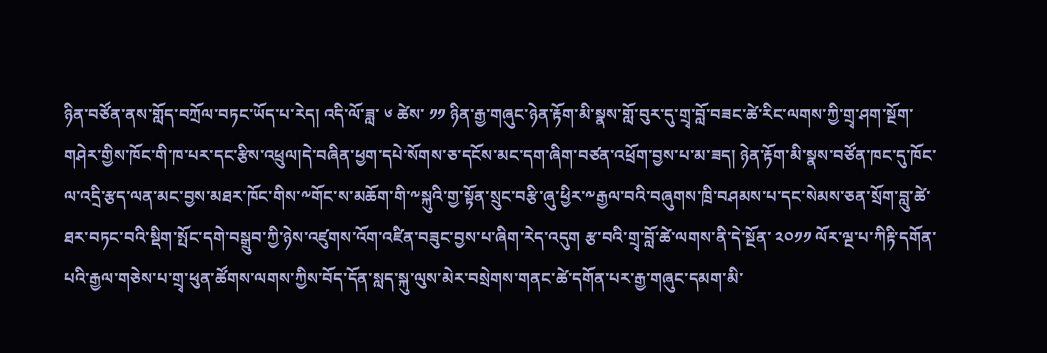ཉིན་བཙོན་ནས་གློད་བཀྲོལ་བཏང་ཡོད་པ་རེད། འདི་ལོ་ཟླ་ ༦ ཚེས་ ༡༡ ཉིན་རྒྱ་གཞུང་ཉེན་རྟོག་མི་སྣས་གློ་བུར་དུ་གྲྭ་བློ་བཟང་ཚེ་རིང་ལགས་ཀྱི་གྲྭ་ཤག་སྔོག་གཤེར་གྱིས་ཁོང་གི་ཁ་པར་དང་རྩིས་འཕྲུལ།དེ་བཞིན་ཕྱག་དཔེ་སོགས་ཅ་དངོས་མང་དག་ཞིག་བཙན་འཕྲོག་བྱས་པ་མ་ཟད། ཉེན་རྟོག་མི་སྣས་བཙོན་ཁང་དུ་ཁོང་ལ་འདྲི་རྩད་ལན་མང་བྱས་མཐར་ཁོང་གིས་༸གོང་ས་མཆོག་གི་༸སྐུའི་གྱ་སྟོན་སྲུང་བརྩི་ཞུ་ཕྱིར་༸རྒྱལ་བའི་བཞུགས་ཁྲི་བཤམས་པ་དང་སེམས་ཅན་སྲོག་བླུ་ཚེ་ཐར་བཏང་བའི་སྡིག་སྤོང་དགེ་བསྒྲུབ་ཀྱི་ཉེས་འཛུགས་འོག་འཛིན་བཟུང་བྱས་པ་ཞིག་རེད་འདུག རྩ་བའི་གྲྭ་བློ་ཚེ་ལགས་ནི་དེ་སྔོན་ ༢༠༡༡ ལོར་ལྔ་པ་ཀིརྟི་དགོན་པའི་རྒྱལ་གཅེས་པ་གྲྭ་ཕུན་ཚོགས་ལགས་ཀྱིས་བོད་དོན་སླད་སྐུ་ལུས་མེར་བསྲེགས་གནང་ཚེ་དགོན་པར་རྒྱ་གཞུང་དམག་མི་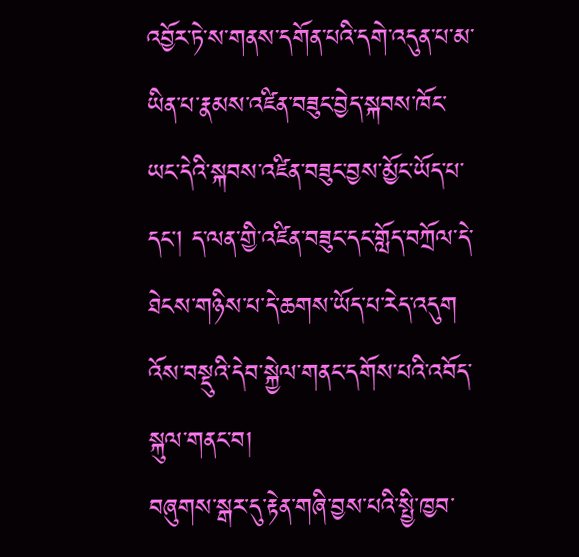འབྱོར་ཏེ་ས་གནས་དགོན་པའི་དགེ་འདུན་པ་མ་ཡིན་པ་རྣམས་འཛིན་བཟུང་བྱེད་སྐབས་ཁོང་ཡང་དེའི་སྐབས་འཛིན་བཟུང་བྱས་མྱོང་ཡོད་པ་དང། ད་ལན་གྱི་འཛིན་བཟུང་དང་གློད་བཀྲོལ་དེ་ཐེངས་གཉིས་པ་དེ་ཆགས་ཡོད་པ་རེད་འདུག
འོས་བསྡུའི་དེབ་སྐྱེལ་གནང་དགོས་པའི་འབོད་སྐུལ་གནང་བ།
བཞུགས་སྒར་དུ་རྟེན་གཞི་བྱས་པའི་སྤྱི་ཁྱབ་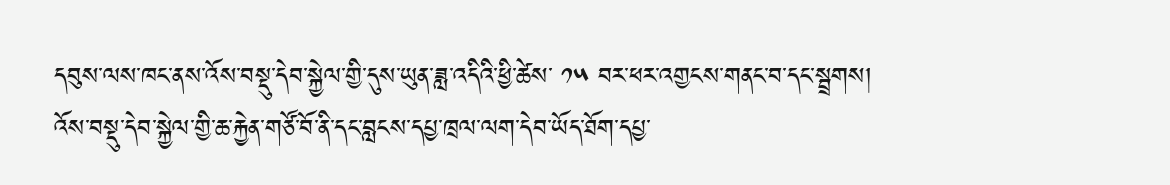དབུས་ལས་ཁང་ནས་འོས་བསྡུ་དེབ་སྐྱེལ་གྱི་དུས་ཡུན་ཟླ་འདིའི་ཕྱི་ཚེས་ ༡༥ བར་ཕར་འགྱངས་གནང་བ་དང་སྦྲགས། འོས་བསྡུ་དེབ་སྐྱེལ་གྱི་ཆ་རྐྱེན་གཙོ་བོ་ནི་དང་བླངས་དཔྱ་ཁྲལ་ལག་དེབ་ཡོད་ཐོག་དཔྱ་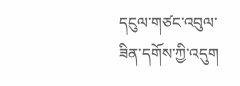དངུལ་གཙང་འབུལ་ཟིན་དགོས་ཀྱི་འདུག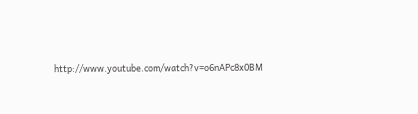http://www.youtube.com/watch?v=o6nAPc8x0BM